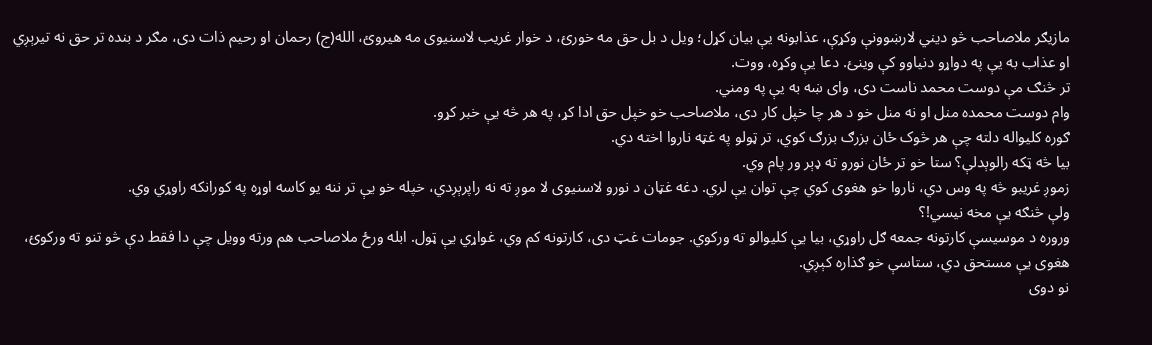مازیګر ملاصاحب څو دیني لارښوونې وکړې، عذابونه یې بیان کړل؛ ویل د بل حق مه خورئ، د خوار غریب لاسنیوی مه هیروئ، الله(ج) رحمان او رحیم ذات دی، مګر د بنده تر حق نه تیرېږي او عذاب به یې په دواړو دنیاوو کې وینئ. دعا یې وکړه، ووت.
تر څنګ مې دوست محمد ناست دی، وای ښه به یې په ومني.
وام دوست محمده منل او نه منل خو د هر چا خپل کار دی، ملاصاحب خو خپل حق ادا کړ، په هر څه یې خبر کړو.
ګوره کلیواله دلته چې هر څوک ځان بزرګ بزرګ کوي، تر ټولو په غټه ناروا اخته دي.
بیا څه ټکه رالوېدلې؟ ستا خو تر ځان نورو ته ډېر ور پام وي.
زموږ غریبو څه په وس دي، ناروا خو هغوی کوي چې توان یې لري. دغه غټان د نورو لاسنیوی لا موږ ته نه راپرېږدي، خپله خو یې تر ننه یو کاسه اوړه په کورانکه راوړي وي.
ولې څنګه یې مخه نیسي!؟
وروره د موسیسې کارتونه جمعه ګل راوړي، بیا یې کلیوالو ته ورکوي. جومات غټ دی، کارتونه کم وي، غواړي یې ټول. ابله ورځ ملاصاحب هم ورته وویل چې دا فقط دې څو تنو ته ورکوئ، هغوی یې مستحق دي، ستاسې خو ګذاره کېږي.
نو دوی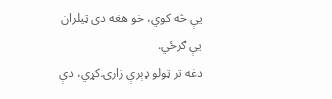یې څه کوي، خو هغه دی ټیلران یې ګرځي.
دغه تر ټولو ډېرې زارۍ کړي، دې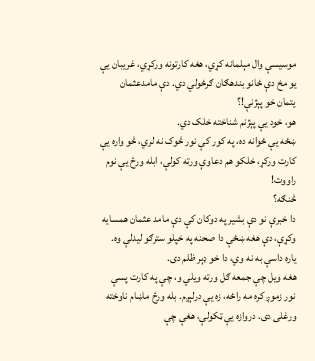موسیسې وال مېلمانه کړي، هغه کارتونه ورکړي، غریبان یې یو مخ دې ځانو بندهګان ګرځولي دي. دې مامدعثمان یتمان خو پېژنې!؟
هو، خود یې پېژنم شناخته خلک دي.
ښځه یې ځوانه ده، په کور کې نور څوک نه لري، څو واره یې کارت ورکړ، خلکو هم دعاوې ورته کولې، ابله ورځ یې نوم راووت!
څنګه؟
دا خبرې نو دې بشیر په دوکان کې دې مامد عثمان همسایه وکړې، دې هغه ښځې دا صحنه په خپلو سترګو لیدلې وه.
یاره داسې به نه وي، دا خو ډېر ظلم دی.
هغه ویل چې جمعه ګل ورته ویلي و، چې په کارت پسې نور زموږ کره مه راځه، زه یې درلېږم. بله ورځ ماښام ناوخته ورغلی دی. دروازه یې ټکولې، هغې چې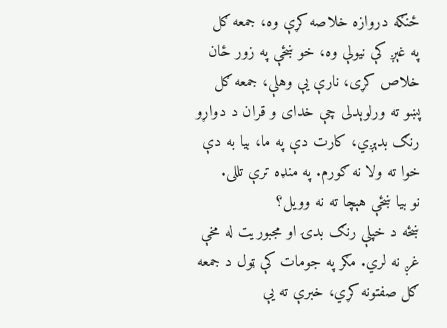ځنګه دروازه خلاصه کړې وه، جمعه ګل په غېږ کې نیولې وه، خو ښځې په زور ځان خلاص کړی، نارې یې وهلې، جمعه ګل پښو ته ورلوېدلی چې خدای و قران د دواړو رنګ بدېږي، کارت دې په ما، بیا به دې خوا ته ولا نه ګورم. په منډه ترې تللی.
نو بیا ښځې هېچا ته نه وویل؟
ښځه د خپلې رنګ بدۍ او مجبوریت له مخې غږ نه لري. مګر په جومات کې ټول د جمعه ګل صفتونه کړي، خبرې ته یې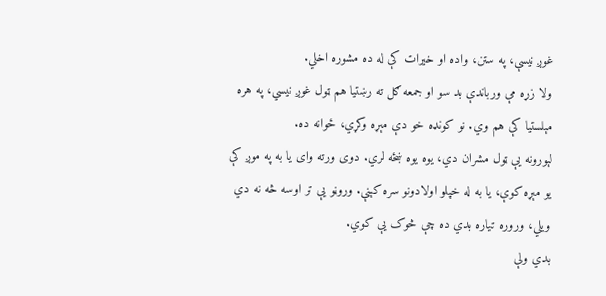غوږ نیسې، په ستن، واده او خیرات کې له ده مشوره اخلي.
ولا زړه مې ورباندې بد سو او جمعه ګل ته رښتیا هم ټول غوږ نیسي، په هره مېلستیا کې هم وي. نو کونډه خو دې مېړه وکړي، ځوانه ده.
لېورونه یې ټول مشران دي، یوه یوه ښځه لري. دوی ورته وای یا به په موږ کې یو مېړه کوې، یا به له خپلو اولادونو سره کېنې. وروڼو یې تر اوسه څه نه دي ویلي، وروره تیاره بدي ده چې څوک یې کوي.
بدي ولې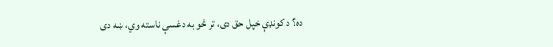ده؟ د کونډې خپل حق دی، تر څو به دغسې ناسته وي، ښه دی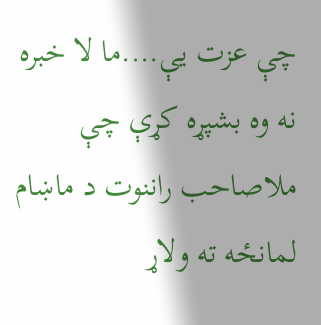چې عزت یې….ما لا خبره نه وه بشپړه کړې چې ملاصاحب راننوت د ماښام لمانځه ته ولاړ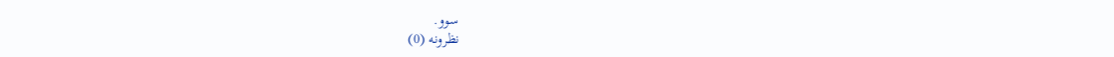سوو.
نظرونه (0)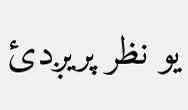یو نظر پریږدئ